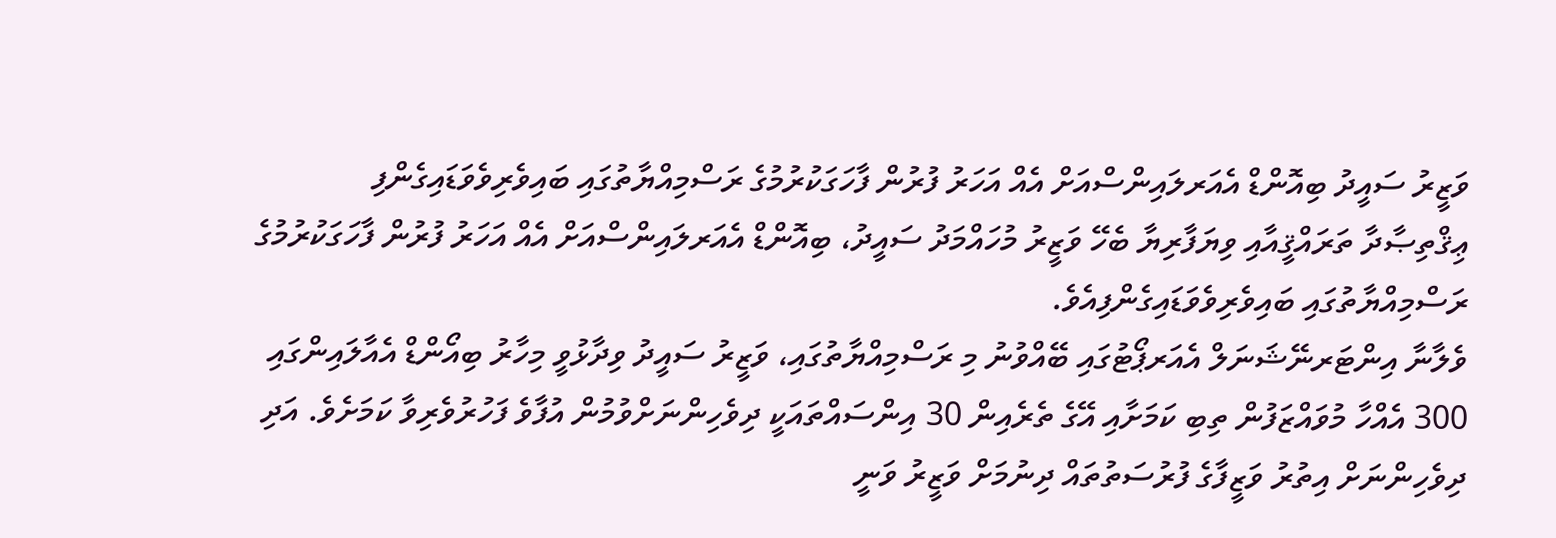ވަޒީރު ސައީދު ބިއޮންޑް އެއަރލައިންސްއަށް އެއް އަހަރު ފުރުން ފާހަގަކުރުމުގެ ރަސްމިއްޔާތުގައި ބައިވެރިވެވަޑައިގެންފި
ޢިޤްތިޞާދާ ތަރައްޤީއާއި ވިޔަފާރިޔާ ބެހޭ ވަޒީރު މުހައްމަދު ސައީދު، ބިއޮންޑް އެއަރލައިންސްއަށް އެއް އަހަރު ފުރުން ފާހަގަކުރުމުގެ ރަސްމިއްޔާތުގައި ބައިވެރިވެވަޑައިގެންފިއެވެ.
ވެލާނާ އިންޓަރނޭޝަނަލް އެއަރޕޯޓުގައި ބޭއްވުނު މި ރަސްމިއްޔާތުގައި، ވަޒީރު ސައީދު ވިދާޅުވީ މިހާރު ބިއޯންޑް އެއާލައިންގައި 300 އެއްހާ މުވައްޒަފުން ތިބި ކަމަށާއި އޭގެ ތެރެއިން 30 އިންސައްތައަކީ ދިވެހިންނަށްވުމުން އުފާވެ ފަހުރުވެރިވާ ކަމަށެވެ. އަދި ދިވެހިންނަށް އިތުރު ވަޒީފާގެ ފުރުސަތުތައް ދިނުމަށް ވަޒީރު ވަނީ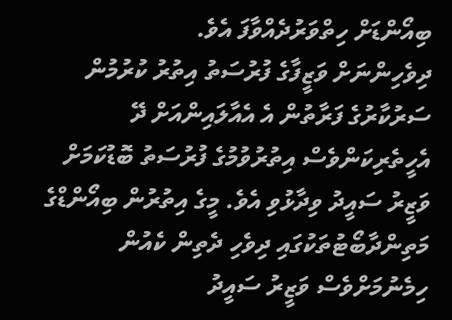ބިއޯންޑަށް ހިތްވަރުދެއްވާފަ އެވެ.
ދިވެހިންނަށް ވަޒީފާގެ ފުރުސަތު އިތުރު ކުރުމުން ސަރުކާރުގެ ފަރާތުން އެ އެއާލައިންއަށް ދޭ އެހީތެރިކަންވެސް އިތުރުވުމުގެ ފުރުސަތު ބޮޑުކަމަށް ވަޒީރު ސައީދު ވިދާޅުވި އެވެ. މީގެ އިތުރުން ބިއޯންޑްގެ މަތިންދާބޯޓުތަކުގައި ދިވެހި ދެތިން ކެއުން ހިމެނުމަށްވެސް ވަޒީރު ސައީދު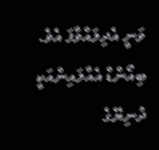ވަނީ އެދިލައްވާފަ އެވެ.
ބިއޯންޑް އެއާލައިންއަކީ ދުނިޔޭގެ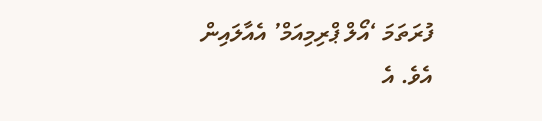ފުރަތަމަ ‘އޯލް ޕްރިމިއަމް’ އެއާލައިން އެވެ. އެ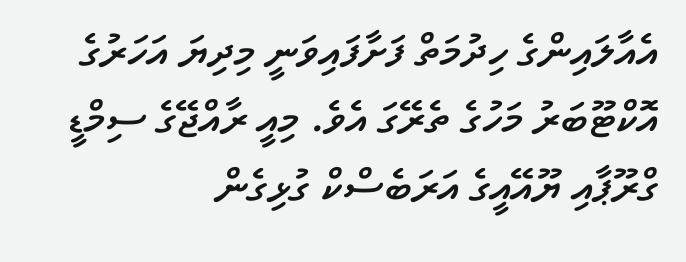އެއާލައިންގެ ހިދުމަތް ފަށާފައިވަނީ މިދިޔަ އަހަރުގެ އޮކްޓޫބަރު މަހުގެ ތެރޭގަ އެވެ. މިއީ ރާއްޖޭގެ ސިމްޑީ ގްރޫޕާއި ޔޫއޭއީގެ އަރަބެސްކް ގުޅިގެން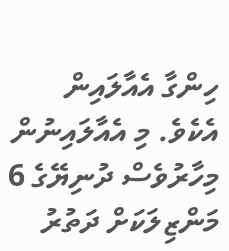ހިންގާ އެއާލައިން އެކެވެ. މި އެއާލައިނުން މިހާރުވެސް ދުނިޔޭގެ 6 މަންޒިލަކަށް ދަތުރު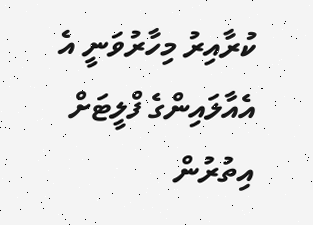ކުރާއިރު މިހާރުވަނީ އެ އެއާލައިންގެ ފްލީޓަށް އިތުރުން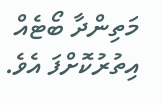މަތިންދާ ބޯޓެއް އިތުރުކޮށްފަ އެވެ.